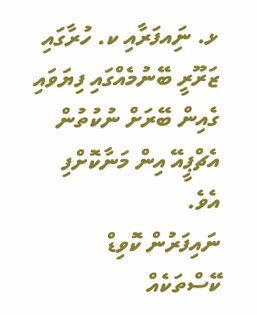ޅ. ނަިއފަރާއި ކ. ހުރާގައި ޒަރޫރީ ބޭނުމެއްގައި ފިޔަވައި ގެއިން ބޭރަށް ނުކުތުން އެޗްޕީއޭ އިން މަނާކޮށްފި އެވެ.
ނައިފަރުން ކޮވިޑް ކޭސްތަކެއް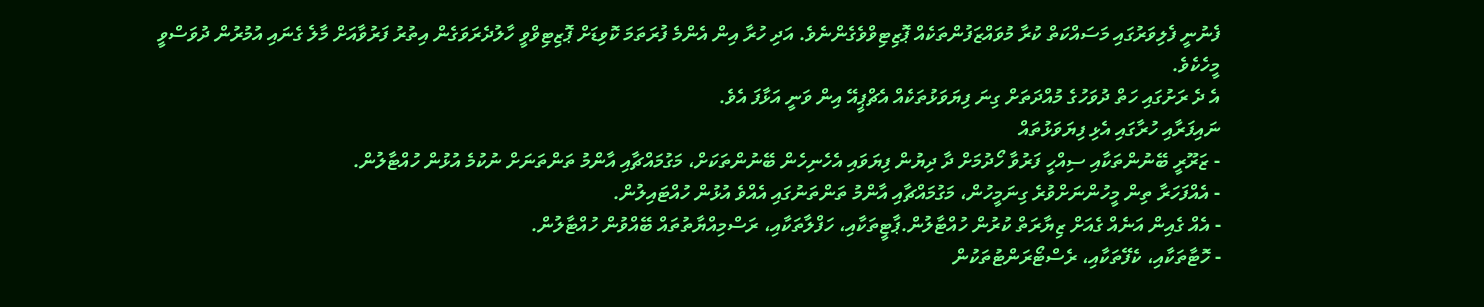ފެނުނީ ފެލިވަރުގައި މަސައްކަތް ކުރާ މުވައްޒަފުންތަކެއް ޕޮޒިޓިވްވެގެންނެވެ. އަދި ހުރާ އިން އެންމެ ފުރަތަމަ ކޮވިޑަށް ޕޮޒިޓިވްވީ ހާލުދެރަވަގެން އިތުރު ފަރުވާއަށް މާލެ ގެނައި އުމުރުން ދުވަސްވީ މީހެކެވެ.
އެ ދެ ރަށުގައި ހަތް ދުވަހުގެ މުއްދަތަށް ގިނަ ފިޔަވަޅުތަކެއް އެޗްޕީއޭ އިން ވަނީ އަޅާފަ އެވެ.
ނައިފަރާއި ހުރާގައި އެޅި ފިޔަވަޅުތައް
- ޒަރޫރީ ބޭނުންތަކާއި ސިއްހީ ފަރުވާ ހޯދުމަށް ދާ ދިޔުން ފިޔަވައި އެހެނިހެން ބޭނުންތަކަށް، މަގުމައްޗާއި އާންމު ތަންތަނަށް ނުކުމެ އުޅުން ހުއްޓާލުން.
- އެއްފަހަރާ ތިން މީހުންނަށްވުރެ ގިނަމީހުން، މަގުމައްޗާއި އާންމު ތަންތަނުގައި އެއްވެ އުޅުން ހުއްޓައިލުން.
- އެއް ގެއިން އަނެއް ގެއަށް ޒިޔާރަތް ކުރުން ހުއްޓާލުން.ޕާޓީތަކާއި، ހަފްލާތަކާއި، ރަސްމިއްޔާތުތައް ބޭއްވުން ހުއްޓާލުން.
- ހޮޓާތަކާއި، ކެފޭތަކާއި، ރެސްޓޯރަންޓުތަކުން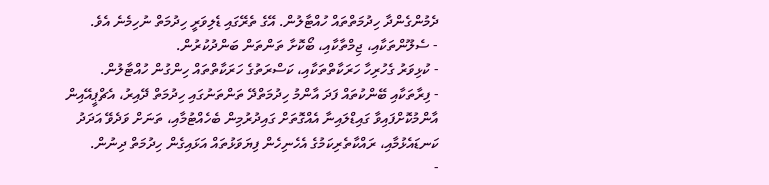ދެމުންގެންދާ ހިދުމަތްތައް ހުއްޓާލުން. އޭގެ ތެރޭގައި ޑެލިވަރީ ހިދުމަތް ނުހިމެނެ އެވެ.
- ސެލޫންތަކާއި، ޖިމްތާކާއި، ބޯކޮށާ ތަންތަން ބަންދުކުރުން.
- ކުޅިވަރު ގެހުރިހާ ހަރަކާތްތަކާއި، ކަސްރަތުގެ ހަރަކާތްތައް ހިންގުން ހުއްޓާލުން.
- ފިރާތަކާއި ބޭންކުތައް ފަދަ އާންމު ހިދުމަތްދޭ ތަންތަނުގައި ހިދުމަތް ދޭއިރު، އެޗްޕީއޭއިން އާންމުކޮށްފައިވާ ގައިޑްލައިނާ އެއްގޮތަށް ގައިދުރުމިން ބެހެއްޓުމާއި، ތަނަށް ވަދެވޭ އަދަދު ކަނޑައެޅުމާއި، ރައްކާތެރިކަމުގެ އެހެނިހެން ފިޔަވަޅުތައް އަޅައިގެން ހިދުމަތް ދިނުން.
-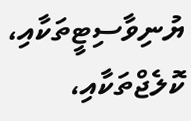ޔުނިވާސިޓީތަކާއި، ކޮލެޖްތަކާއި،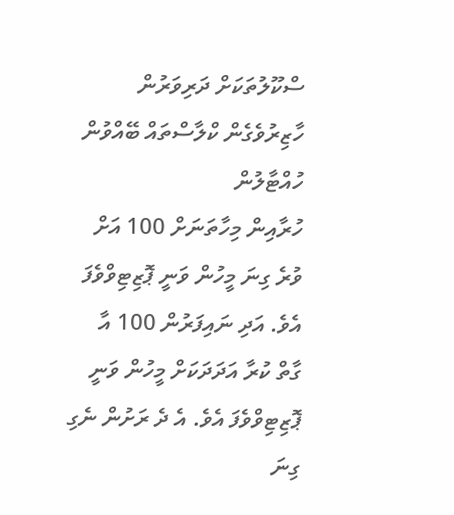ސްކޫލުތަކަށް ދަރިވަރުން ހާޒިރުވެގެން ކްލާސްތައް ބޭއްވުން ހުއްޓާލުން
ހުރާއިން މިހާތަނަށް 100 އަށް ވުރެ ގިނަ މީހުން ވަނީ ޕޮޒިޓިވްވެފަ އެވެ. އަދި ނައިފަރުން 100 އާ ގާތް ކުރާ އަދަދަކަށް މީހުން ވަނީ ޕޮޒިޓިވްވެފަ އެވެ. އެ ދެ ރަށުން ނެގި ގިނަ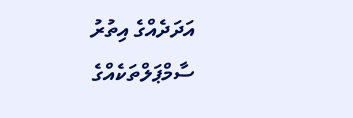އަދަދެއްގެ އިތުރު ސާމްޕަލްތަކެއްގެ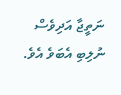ނަތީޖާ އަދިވެސް ނުލިބި އެބަވެ އެވެ.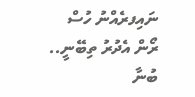ނައިފރެއްނު ހުސް ރޯން އެދުރު ތިބޭނީ.. ބުނާ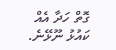ގޮތް ހަދާ އެއް ކައުޅު ނޫޅޭނެ.